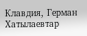Клавдия, Герман Хатылаевтар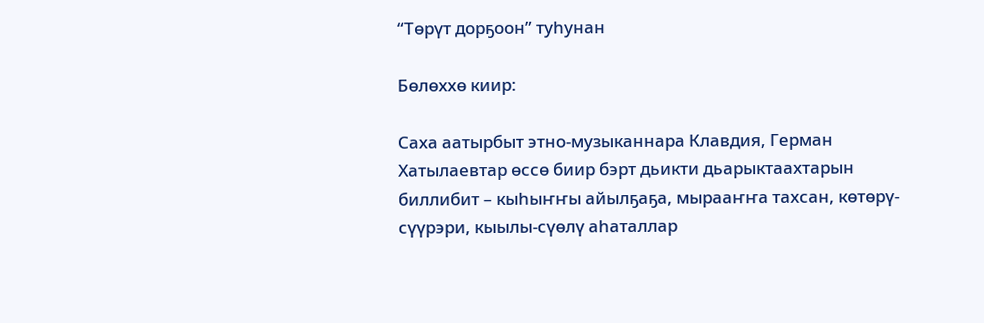“Төрүт дорҕоон” туһунан

Бөлөххө киир:

Саха аатырбыт этно-музыканнара Клавдия, Герман Хатылаевтар өссө биир бэрт дьикти дьарыктаахтарын биллибит – кыһыҥҥы айылҕаҕа, мырааҥҥа тахсан, көтөрү-сүүрэри, кыылы-сүөлү аһаталлар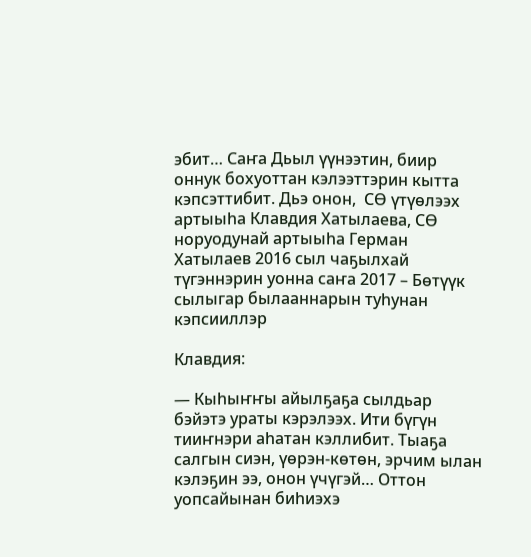эбит… Саҥа Дьыл үүнээтин, биир оннук бохуоттан кэлээттэрин кытта  кэпсэттибит. Дьэ онон,  СӨ үтүөлээх артыыһа Клавдия Хатылаева, СӨ норуодунай артыыһа Герман Хатылаев 2016 сыл чаҕылхай түгэннэрин уонна саҥа 2017 – Бөтүүк сылыгар былааннарын туһунан кэпсииллэр

Клавдия:

— Кыһыҥҥы айылҕаҕа сылдьар бэйэтэ ураты кэрэлээх. Ити бүгүн тииҥнэри аһатан кэллибит. Тыаҕа салгын сиэн, үөрэн-көтөн, эрчим ылан кэлэҕин ээ, онон үчүгэй… Оттон уопсайынан биһиэхэ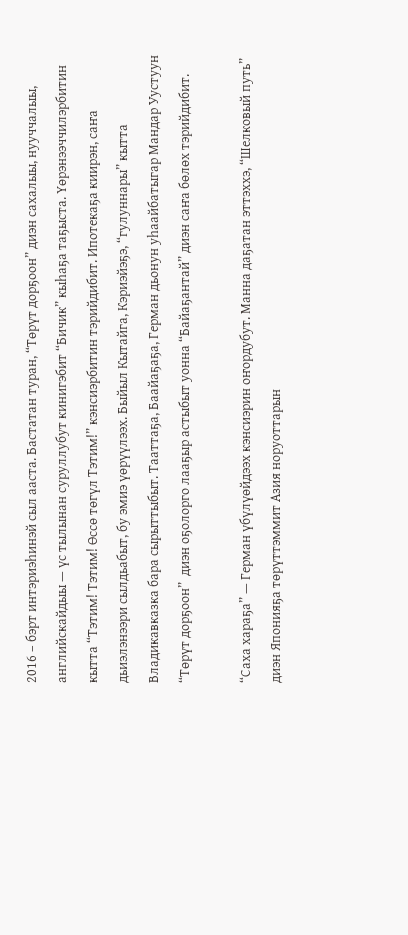2016 – бэрт интэриэһинэй сыл ааста. Бастатан туран, “Төрүт дорҕоон” диэн сахалыы, нууччалыы, английскайдыы — үс тылынан суруллубут кинигэбит “Бичик” кыһаҕа таҕыста. Үөрэнээччилэрбитин кытта “Тэтим! Тэтим! Өссө төгүл Тэтим!” кэнсиэрбитин тэрийдибит. Ипотекаҕа киирэн, саҥа дьиэлэнээри сылдьабыт, бу эмиэ үөрүүлээх. Быйыл Кытайга, Кэриэйэҕэ, “гулуннары” кытта Владикавказка бара сырыттыбыт. Тааттаҕа, Баайаҕаҕа, Герман дьонун уһаайбатыгар Мандар Уустуун  “Төрүт дорҕоон”  диэн оҕолорго лааҕыр астыбыт уонна “Байаҕантай” диэн саҥа бөлөх тэрийдибит.

“Саха хараҕа” — Герман үбүлүөйдээх кэнсиэрин оҥордубут. Манна даҕатан эттэххэ, “Шелковый путь” диэн Японияҕа төрүттэммит Азия норуоттарын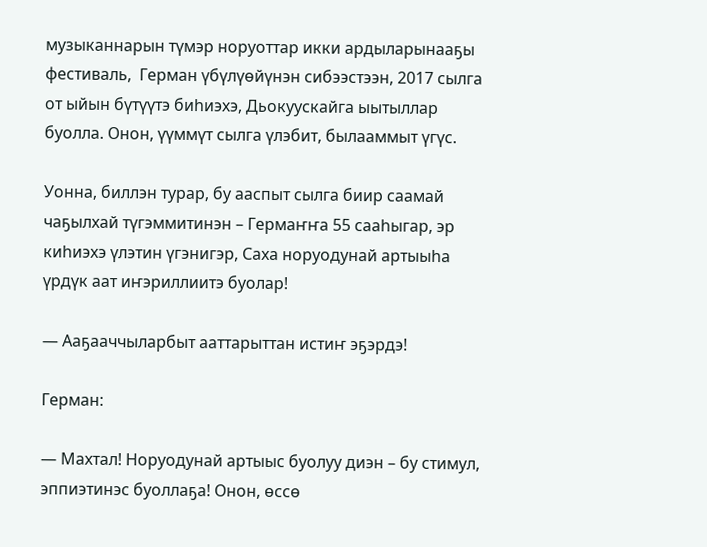музыканнарын түмэр норуоттар икки ардыларынааҕы фестиваль,  Герман үбүлүөйүнэн сибээстээн, 2017 сылга от ыйын бүтүүтэ биһиэхэ, Дьокуускайга ыытыллар буолла. Онон, үүммүт сылга үлэбит, былааммыт үгүс.

Уонна, биллэн турар, бу ааспыт сылга биир саамай чаҕылхай түгэммитинэн – Гермаҥҥа 55 сааһыгар, эр киһиэхэ үлэтин үгэнигэр, Саха норуодунай артыыһа үрдүк аат иҥэриллиитэ буолар!

— Ааҕааччыларбыт ааттарыттан истиҥ эҕэрдэ!

Герман:

— Махтал! Норуодунай артыыс буолуу диэн – бу стимул, эппиэтинэс буоллаҕа! Онон, өссө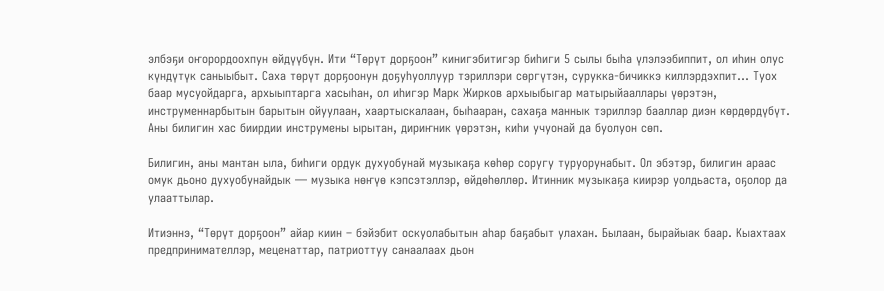элбэҕи оҥорордоохпун өйдүүбүн. Ити “Төрүт дорҕоон” кинигэбитигэр биһиги 5 сылы быһа үлэлээбиппит, ол иһин олус күндүтүк саныыбыт. Саха төрүт дорҕоонун доҕуһуоллуур тэриллэри сөргүтэн, сурукка-бичиккэ киллэрдэхпит… Туох баар мусуойдарга, архыыптарга хасыһан, ол иһигэр Марк Жирков архыыбыгар матырыйааллары үөрэтэн, инструменнарбытын барытын ойуулаан, хаартыскалаан, быһааран, сахаҕа маннык тэриллэр бааллар диэн көрдөрдүбүт. Аны билигин хас биирдии инструмены ырытан, дириҥник үөрэтэн, киһи учуонай да буолуон сөп.

Билигин, аны мантан ыла, биһиги ордук духуобунай музыкаҕа көһөр соругу туруорунабыт. Ол эбэтэр, билигин араас омук дьоно духуобунайдык — музыка нөҥүө кэпсэтэллэр, өйдөһөллөр. Итинник музыкаҕа киирэр уолдьаста, оҕолор да улааттылар.

Итиэннэ, “Төрүт дорҕоон” айар киин – бэйэбит оскуолабытын аһар баҕабыт улахан. Былаан, бырайыак баар. Кыахтаах предпринимателлэр, меценаттар, патриоттуу санаалаах дьон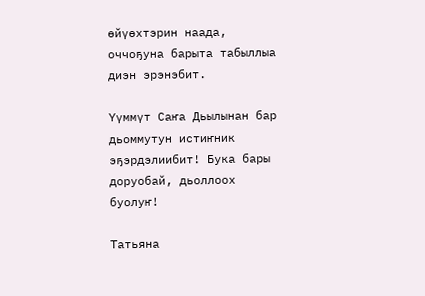өйүөхтэрин наада, оччоҕуна барыта табыллыа диэн эрэнэбит.

Үүммүт Саҥа Дьылынан бар дьоммутун истиҥник эҕэрдэлиибит! Бука бары доруобай, дьоллоох буолуҥ!

Татьяна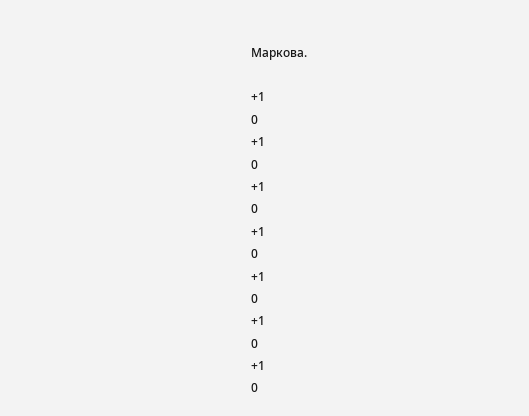Маркова.

+1
0
+1
0
+1
0
+1
0
+1
0
+1
0
+1
0